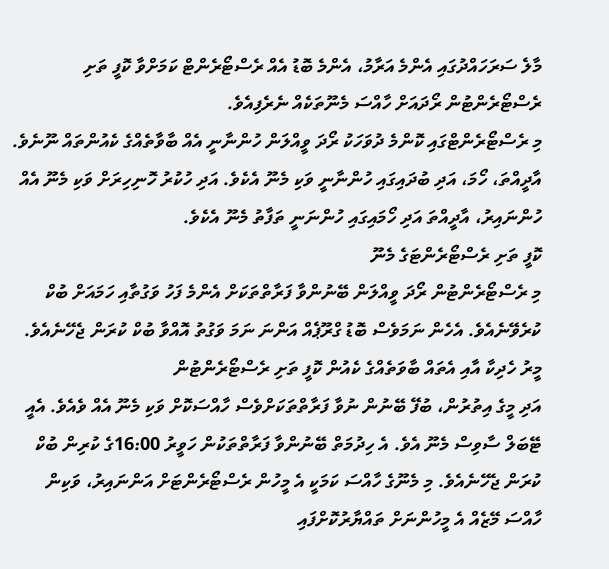މާލެ ސަރަހައްދުގައި އެންމެ އަރާމު، އެންމެ ބޮޑު އެއް ރެސްޓޯރެންޓް ކަމަށްވާ ކޮފީ ތަށި ރެސްޓޯރެންޓުން ރޯދައަށް ހާއްސަ މެނޫތަކެއް ނެރެފިއެވެ.
މި ރެސްޓޯރެންޓްގައި ކޮންމެ ދުވަހަކު ރޯދަ ވީއްލަން ހުންނާނީ އެއް ބާވާތެއްގެ ކެއުންތައް ނޫނެވެ. އާދީއްތަ، ހޯމަ، އަދި ބުދައިގައި ހުންނާނީ ވަކި މެނޫ އެކެވެ. އަދި ހުކުރު ހޮނިހިރަށް ވަކި މެނޫ އެއް ހުންނައިރު، އާދީއްތަ އަދި ހޯމައިގައި ހުންނަނީ ތަފާތު މެނޫ އެކެވެ.
ކޮފީ ތަށި ރެސްޓޯރެންޓަގެ މެނޫ
މި ރެސްޓޯރެންޓުން ރޯދަ ވީއްލަން ބޭނުންވާ ފަރާތްތަކަށް އެންމެ ފަހު ވަގުތާއި ހަމައަށް ބުކް ކުރެވޭނެއެވެ. އެހެން ނަމަވެސް ބޮޑު ގްރޫޕެއް އަންނަ ނަމަ ވަގުތު އޮއްވާ ބުކް ކުރަން ޖެހޭނެއެވެ.
މީރު ހެދިކާ އާއި އެތައް ބާވަތެއްގެ ކެއުން ކޮފީ ތަށި ރެސްޓޯރެންޓުން
އަދި މީގެ އިތުރުން، ބުފޭ ބޭނުން ނުވާ ފަރާތްތަކަށްވެސް ހާއްސަކޮށް ވަކި މެނޫ އެއް ވެއެވެ. އެއީ ޓޭބަލް ސާވިސް މެނޫ އެވެ. އެ ހިދުމަތް ބޭނުންވާ ފަރާތްތަކުން ހަވީރު 16:00ގެ ކުރިން ބުކް ކުރަން ޖެހޭނެއެވެ. މި މެނޫގެ ހާއްސަ ކަމަކީ އެ މީހުން ރެސްޓޯރެންޓަށް އަންނައިރު، ވަކިން ހާއްސަ މޭޒެއް އެ މީހުންނަށް ތައްޔާރުކޮށްފައި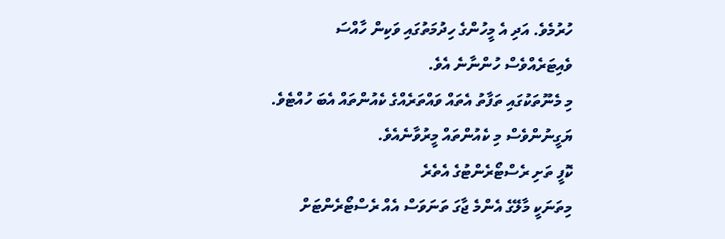ހުރުމެވެ. އަދި އެ މީހުންގެ ހިދުމަތުގައި ވަކިން ހާއްސަ ވެއިޓަރެއްވެސް ހުންނާނެ އެވެ.
މި މެނޫތަކުގައި ތަފާތު އެތައް ވައްތަރެއްގެ ކެއުންތައް އެބަ ހުއްޓެވެ. ޔަގީނުންވެސް މި ކެއުންތައް މީރުވާނެއެވެ.
ކޮފީ ތަށި ރެސްޓޯރެންޓުގެ އެތެރެ
މިތަނަކީ މާލޭގެ އެންމެ ޖާގަ ތަނަވަސް އެއް ރެސްޓޯރެންޓަށް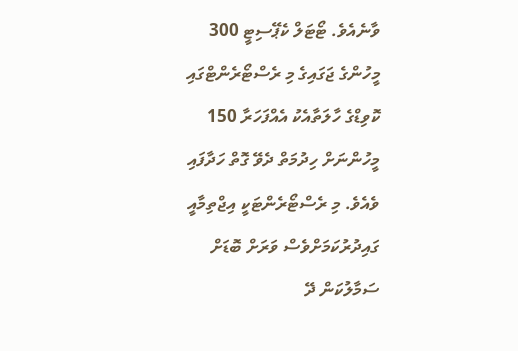ވާނެއެވެ. ޓޯޓަލް ކެޕޭސިޓީ 300 މީހުންގެ ޖަގައިގެ މި ރެސްޓޯރެންޓްގައި ކޮވިޑްގެ ހާލަތާއެކު އެއްފަހަރާ 150 މީހުންނަށް ހިދުމަތް ދެވޭ ގޮތް ހަދާފައި ވެއެވެ. މި ރެސްޓޯރެންޓަކީ އިޖްތިމާއީ ގައިދުރުކަމަށްވެސް ވަރަށް ބޮޑަށް ސަމާލުކަން ދޭ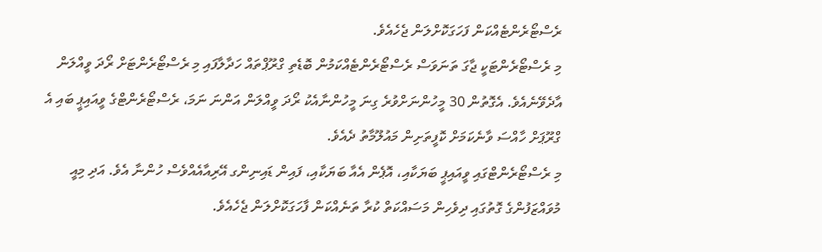ރެސްޓޯރެންޓެއްކަން ފަހަގަކޮށްލަން ޖެހެއެވެ.
މި ރެސްޓޯރެންޓަކީ ޖާގަ ތަނަވަސް ރެސްޓޯރެންޓެއްކަމުން ބޮޑެތި ގްރޫޕްތައް ހަދާލާފައި މި ރެސްޓޯރެންޓަށް ރޯދަ ވީއްލަން އާދެވޭނެއެވެ. އެގޮތުން 30 މީހުންނަށްވުރެ ގިނަ މީހުންނާއެކު ރޯދަ ވީއްލަން އަންނަ ނަމަ، ރެސްޓޯރެންޓްގެ ވީއައިޕީ ބައި އެ ގްރޫޕަށް ހާއްސަ ވާނެކަމަށް ކޮފީތަށިން މައުލޫމާތު ދެއެވެ.
މި ރެސްޓޯރެންޓްގައި ވީއައިޕީ ބަޔަކާއި، އޮޕެން އެއާ ބަޔަކާއި، ފައިން ޑައިނިންގ އޭރިއާއެއްވެސް ހުންނާ އެވެ. އަދި މިއީ މުވައްޒަފުންގެ ގޮތުގައި ދިވެހިން މަސައްކަތް ކުރާ ތަނެއްކަން ފާހަގަކޮށްލަން ޖެހެއެވެ.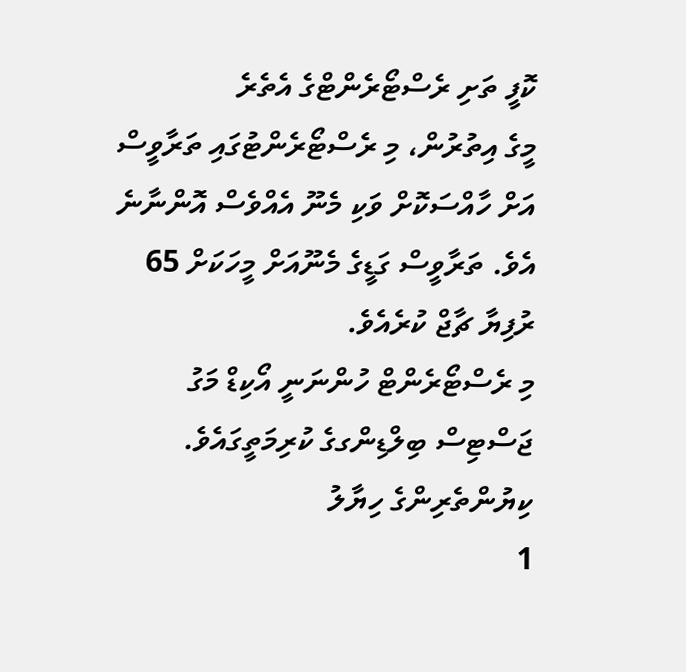ކޮފީ ތަށި ރެސްޓޯރެންޓްގެ އެތެރެ
މީގެ އިތުރުން، މި ރެސްޓޯރެންޓުގައި ތަރާވީސް އަށް ހާއްސަކޮށް ވަކި މެނޫ އެއްވެސް އޮންނާނެ އެވެ. ތަރާވީސް ގަޑީގެ މެނޫއަށް މީހަކަށް 65 ރުފިޔާ ޗާޖް ކުރެއެވެ.
މި ރެސްޓޯރެންޓް ހުންނަނީ އޯކިޑް މަގު ޖަސްޓިސް ބިލްޑިންގގެ ކުރިމަތީގައެވެ.
ކިޔުންތެރިންގެ ހިޔާލު
1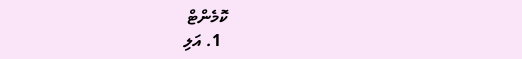ކޮމެންޓް
  1. އަލި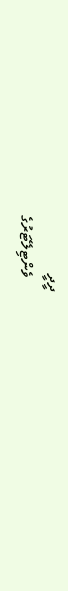ދީދީ
    ވެންޓިލޭޓަރުގެ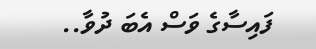ފައިސާގެ ވަސް އެބަ ދުވާ..